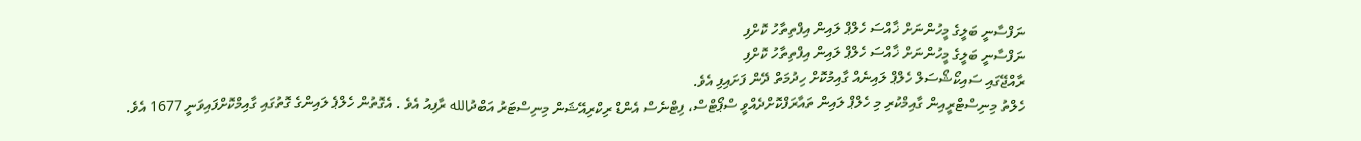ނަފްސާނީ ބަލީގެ މީހުންނަށް ޚާއްސަ ހެލްޕް ލައިން އިފްތިތާހު ކޮށްފި
ނަފްސާނީ ބަލީގެ މީހުންނަށް ޚާއްސަ ހެލްޕް ލައިން އިފްތިތާހު ކޮށްފި
ރާއްޖޭގައި ސައިކޯޝޯސަލް ހެލްޕް ލައިނެއް ގާއިމުކޮށް ހިދުމަތް ދޭން ފަށައިފި އެވެ.
ހެލްތު މިނިސްޓްރީއިން ގާއިމްކުރި މި ހެލްޕް ލައިން ތައާރަފްކޮށްދެއްވީ ސްޕޯޓްސް، ފިޓްނެސް އެންޑް ރިކްރިއޭޝަން މިނިސްޓަރު އަބްދުالله ރާފިއު އެވެ . އެގޮތުން ހެލްޕެ ލައިންގެ ގޮތުގައި ގާއިމްކޮށްފައިވަނީ 1677 އެވެ.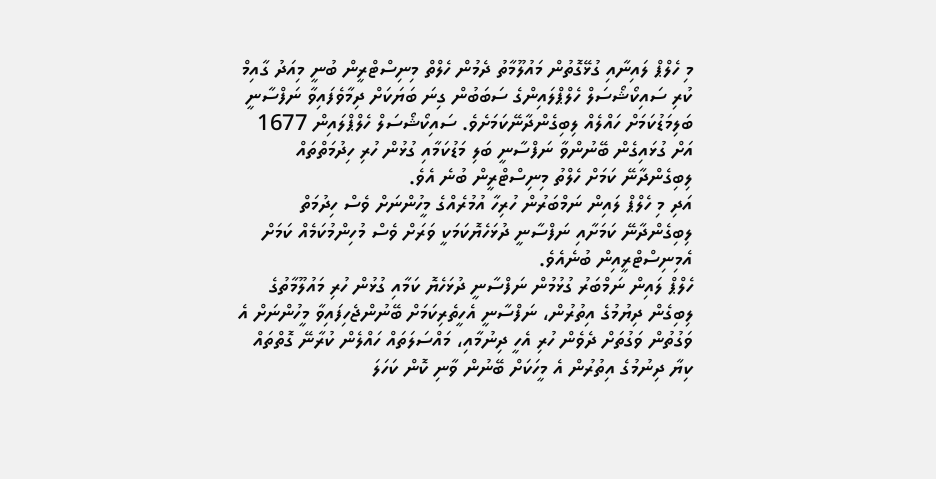މި ހެލްޕް ލައިނާއި ގުޅޭގޮތުން މައުލޫމާތު ދެމުން ހެލްތް މިނިސްޓްރީން ބުނީ މިއަދު ގާއިމް ކުރި ސައިކޯޝޯސަލް ހެލްޕްލައިންގެ ސަބަބުން ގިނަ ބަޔަކަށް ދިމާވެފައިވާ ނަފްސާނީ ބަލިމަޑުކަމަށް ހައްލެއް ލިބިގެންދާނޭކަމަށެވެ. ސައިކޯޝޯސަލް ހެލްޕްލައިން 1677 އަށް ގުޅައިގެން ބޭނުންވާ ނަފްސާނީ ބަލި މަޑުކަމާއި ގުޅުން ހުރި ހިދުމަތްތައް ލިބިގެންދާނޭ ކަމަށް ހެލްތު މިނިސްޓްރީން ބުނެ އެވެ.
އަދި މި ހެލްޕް ލައިން ނަމްބަރުން ހުރިހާ އުމުރެއްގެ މީހުންނަށް ވެސް ހިދުމަތް ލިބިގެންދާނޭ ކަމަށާއި ނަފްސާނީ ދުޅަހެޔޮކަމަކީ ވަރަށް ވެސް މުހިންމުކަމެއް ކަމަށް އެމިނިސްޓްރީއިން ބުނެއެވެ.
ހެލްޕް ލައިން ނަމްބަރު ގުޅުމުން ނަފްސާނީ ދުޅަހެޔޮ ކަމާއި ގުޅުން ހުރި މައުލޫމާތުގެ ލިބިގެން ދިޔުމުގެ އިތުރުން، ނަފްސާނީ އެހީތެރިކަމަށް ބޭނުންޖެހިފައިވާ މީހުންނަށް އެ ވަގުތުން ވަގުތަށް ދެވެން ހުރި އެހީ ދިނުމާއި، މައްސަލަތައް ހައްލެން ކުރާނޭ ގޮތްތައް ކިޔާ ދިނުމުގެ އިތުރުން އެ މީހަކަށް ބޭނުން ވާނި ކޮން ކަހަލަ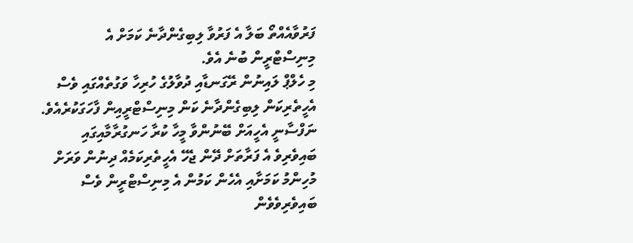ފަރުވާއެއްތޯ ބަލާ އެ ފަރުވާ ލިބިގެންދާނެ ކަމަށް އެ މިނިސްޓްރީން ބުނެ އެވެ.
މި ހެލްޕް ލައިނުން ރޭގަނޑާއި ދުވާލުގެ ހުރިހާ ވަގުތެއްގައި ވެސް އެހީތެރިކަން ލިބިގެންދާނެ ކަން މިނިސްޓްރީއިން ފާހަގަކުރެއެވެ.
ނަފްސާނީ އެހީއަށް ބޭނުންވާ މީހާ ކުރާ ހަނގުރާމާއިގައި ބައިވެރިވެ އެ ފަރާތަށް ދޭން ޖެހޭ އެހީތެރިކަމެއް ދިނުން ވަރަށް މުހިންމު ކަމަށާއި އެހެން ކަމުން އެ މިނިސްޓްރީން ވެސް ބައިވެރިވެވެން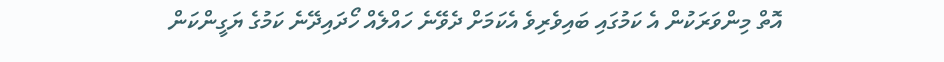އޮތް މިންވަރަކުން އެ ކަމުގައި ބައިވެރިވެ އެކަމަށް ދެވޭނެ ހައްލެއް ހޯދައިދޭނެ ކަމުގެ ޔަގީންކަން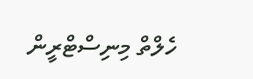ހެލްތް މިނިސްޓްރީން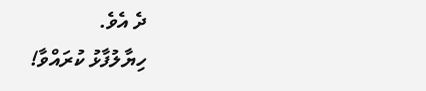ދެ އެވެ.
ހިޔާލުފާޅު ކުރައްވާ!